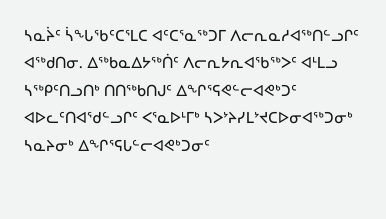ᓴᓇᔩᑦ ᓵᖓᖃᑦᑕᕐᒪᑕ ᐊᑦᑕᕐᓇᖅᑐᒥ ᐱᓕᕆᓇᓱᐊᖅᑎᓪᓗᒋᑦ ᐊᖅᑯᑎᓂ. ᐃᖅᑲᓇᐃᔭᖅᑏᑦ ᐱᓕᕆᔭᕆᐊᖃᖅᐳᑦ ᐊᒻᒪᓗ ᓴᖅᑭᑦᑎᓗᑎᒃ ᑎᑎᖅᑲᑎᒍᑦ ᐃᖏᕐᕋᕙᓪᓕᐊᕙᒃᑐᑦ ᐊᐅᓚᑦᑎᐊᖁᓪᓗᒋᑦ ᐸᕐᓇᐅᒻᒥᒃ ᓴᐳᔾᔨᓯᒪᔾᔪᑕᐅᓂᐊᖅᑐᓂᒃ ᓴᓇᔨᓂᒃ ᐃᖏᕐᕋᒐᓪᓕᐊᕙᒃᑐᓂᑦ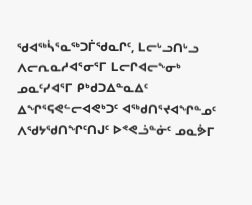ᖁᐊᖅᓵᕐᓇᖅᑐᒦᖁᓇᒋᑦ, ᒪᓕᒡᓗᑎᒡᓗ ᐱᓕᕆᓇᓱᐊᕐᓂᕐᒥ ᒪᓕᒋᐊᓕᖕᓂᒃ ᓄᓇᑦᓯᐊᕐᒥ ᑭᒃᑯᑐᐃᓐᓇᐃᑦ ᐃᖏᕐᕋᕙᓪᓕᐊᕙᒃᑐᑦ ᐊᖅᑯᑎᕐᔪᐊᖏᓐᓄᑦ ᐱᖁᔭᖁᑎᖏᑦᑎᒍᑦ ᐅᕝᕙᓘᓐᓃᑦ ᓄᓇᕘᒥ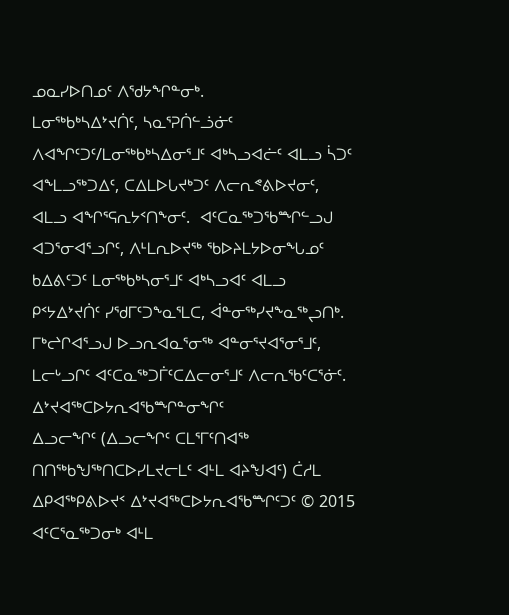ᓄᓇᓯᐅᑎᓄᑦ ᐱᖁᔭᖏᓐᓂᒃ.
ᒪᓂᖅᑲᒃᓴᐃᔾᔪᑏᑦ, ᓴᓇᕐᕈᑏᓪᓘᓃᑦ ᐱᐊᖏᑦᑐᑦ/ᒪᓂᖅᑲᒃᓴᐃᓂᕐᒧᑦ ᐊᒃᓴᓗᐊᓖᑦ ᐊᒪᓗ ᓵᑐᑦ ᐊᖕᒪᓗᖅᑐᐃᑦ, ᑕᐃᒪᐅᒐᔪᒃᑐᑦ ᐱᓕᕆᕝᕕᐅᔪᓂᑦ, ᐊᒪᓗ ᐊᖏᕐᕋᕆᔭᑉᑎᖕᓂᑦ.  ᐊᑦᑕᓇᖅᑐᖃᙱᓪᓗᒍ ᐊᑐᕐᓂᐊᕐᓗᒋᑦ, ᐱᒻᒪᕆᐅᔪᖅ ᖃᐅᔨᒪᔭᐅᓂᖓᓄᑦ ᑲᐃᕕᑦᑐᑦ ᒪᓂᖅᑲᒃᓴᓂᕐᒧᑦ ᐊᒃᓴᓗᐊᑦ ᐊᒪᓗ ᑭᑉᔭᐃᔾᔪᑏᑦ ᓯᖁᒥᑦᑐᖕᓇᕐᒪᑕ, ᐋᓐᓂᖅᓯᔪᖕᓇᖅᖢᑎᒃ.  ᒥᒃᖠᒋᐊᕐᓗᒍ ᐅᓗᕆᐊᓇᕐᓂᖅ ᐊᓐᓂᕐᔪᐊᕐᓂᕐᒧᑦ, ᒪᓕᒡᓗᒋᑦ ᐊᑦᑕᓇᖅᑐᒦᑦᑕᐃᓕᓂᕐᒧᑦ ᐱᓕᕆᖃᑦᑕᕐᓃᑦ.
ᐃᔾᔪᐊᖅᑕᐅᔭᕆᐊᖃᙱᓐᓂᖏᑦ
ᐃᓗᓕᖏᑦ (ᐃᓗᓕᖏᑦ ᑕᒪᕐᒥᑦᑎᐊᖅ ᑎᑎᖅᑲᖑᖅᑎᑕᐅᓯᒪᔪᓕᒪᑦ ᐊᒻᒪ ᐊᔨᖑᐊᑦ) ᑖᓱᒪ ᐃᑭᐊᖅᑭᕕᐅᔪᑉ ᐃᔾᔪᐊᖅᑕᐅᔭᕆᐊᖃᙱᑦᑐᑦ © 2015 ᐊᑦᑕᕐᓇᖅᑐᓂᒃ ᐊᒻᒪ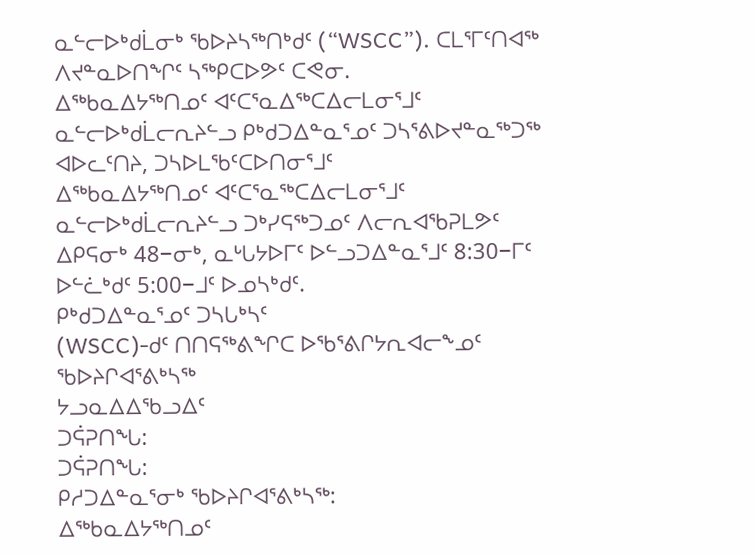ᓇᓪᓕᐅᒃᑯᒫᓂᒃ ᖃᐅᔨᓴᖅᑎᒃᑯᑦ (“WSCC”). ᑕᒪᕐᒥᑦᑎᐊᖅ ᐱᔪᓐᓇᐅᑎᖏᑦ ᓴᖅᑭᑕᐅᕗᑦ ᑕᕙᓂ.
ᐃᖅᑲᓇᐃᔭᖅᑎᓄᑦ ᐊᑦᑕᕐᓇᐃᖅᑕᐃᓕᒪᓂᕐᒧᑦ ᓇᓪᓕᐅᒃᑯᒫᓕᕆᔨᓪᓗ ᑭᒃᑯᑐᐃᓐᓇᕐᓄᑦ ᑐᓴᕐᕕᐅᔪᓐᓇᖅᑐᖅ
ᐊᐅᓚᑦᑎᔨ, ᑐᓴᐅᒪᖃᑦᑕᐅᑎᓂᕐᒧᑦ
ᐃᖅᑲᓇᐃᔭᖅᑎᓄᑦ ᐊᑦᑕᕐᓇᖅᑕᐃᓕᒪᓂᕐᒧᑦ ᓇᓪᓕᐅᒃᑯᒫᓕᕆᔨᓪᓗ ᑐᒃᓯᕋᖅᑐᓄᑦ ᐱᓕᕆᐊᖃᕈᒪᕗᑦ ᐃᑭᕋᓂᒃ 48−ᓂᒃ, ᓇᒡᒐᔭᐅᒥᑦ ᐅᓪᓗᑐᐃᓐᓇᕐᒧᑦ 8:30−ᒥᑦ   ᐅᓪᓛᒃᑯᑦ 5:00−ᒧᑦ ᐅᓄᓴᒃᑯᑦ.
ᑭᒃᑯᑐᐃᓐᓇᕐᓄᑦ ᑐᓴᒐᒃᓴᑦ
(WSCC)-ᑯᑦ ᑎᑎᕋᖅᕕᖏᑕ ᐅᖃᕐᕕᒋᔭᕆᐊᓕᖕᓄᑦ ᖃᐅᔨᒋᐊᕐᕕᒃᓴᖅ
ᔭᓗᓇᐃᐃᖃᓗᐃᑦ
ᑐᕌᕈᑎᖓ:
ᑐᕌᕈᑎᖓ:
ᑭᓱᑐᐃᓐᓇᕐᓂᒃ ᖃᐅᔨᒋᐊᕐᕕᒃᓴᖅ:
ᐃᖅᑲᓇᐃᔭᖅᑎᓄᑦ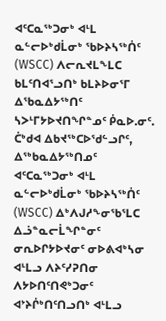ᐊᑦᑕᓇᖅᑐᓂᒃ ᐊᒻᒪ ᓇᓪᓕᐅᒃᑯᒫᓂᒃ ᖃᐅᔨᓴᖅᑏᑦ (WSCC) ᐱᓕᕆᔪᒪᖕᒪᑕ ᑲᒪᑦᑎᐊᕐᓗᑎᒃ ᑲᒪᔨᐅᓂᕐᒥ ᐃᖃᓇᐃᔭᖅᑎᑦ ᓴᐳᒻᒥᔭᐅᔪᑎᖏᓐᓄᑦ ᑮᓇᐅ.ᓂᑦ. ᑖᒃᑯᐊ ᐃᑲᔪᖅᑕᐅᖁᓪᓗᒋᑦ, ᐃᖅᑲᓇᐃᔭᖅᑎᓄᑦ ᐊᑦᑕᓇᖅᑐᓂᒃ ᐊᒻᒪ ᓇᓪᓕᐅᒃᑯᒫᓂᒃ ᖃᐅᔨᓴᖅᑏᑦ (WSCC) ᐃᒃᐱᒍᓱᖕᓂᖃᕐᒪᑕ ᐃᓘᓐᓇᓕᒫᖏᓐᓂᑦ ᓂᕆᐅᒋᔭᐅᔪᓂᑦ ᓂᐅᕕᐊᒃᓴᓂ ᐊᒻᒪᓗ ᐱᔨᑦᓯᕈᑎᓂ ᐱᔭᐅᑎᑦᑎᕙᒃᑐᓂᑦ ᐊᔾᔨᒌᒃᑎᑦᑎᓗᑎᒃ ᐊᒻᒪᓗ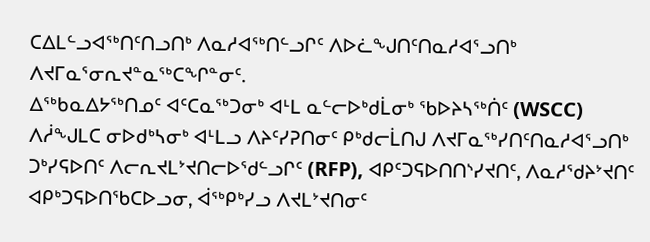ᑕᐃᒪᓪᓗᐊᖅᑎᑦᑎᓗᑎᒃ ᐱᓇᓱᐊᖅᑎᓪᓗᒋᑦ ᐱᐅᓛᖑᑎᑦᑎᓇᓱᐊᕐᓗᑎᒃ ᐱᔪᒥᓇᕐᓂᕆᔪᓐᓇᖅᑕᖏᓐᓂᑦ.
ᐃᖅᑲᓇᐃᔭᖅᑎᓄᑦ ᐊᑦᑕᓇᖅᑐᓂᒃ ᐊᒻᒪ ᓇᓪᓕᐅᒃᑯᒫᓂᒃ ᖃᐅᔨᓴᖅᑏᑦ (WSCC) ᐱᓲᖑᒪᑕ ᓂᐅᑯᒃᓴᓂᒃ ᐊᒻᒪᓗ ᐱᔨᑦᓯᕈᑎᓂᑦ ᑭᒃᑯᓕᒫᑎᒍ ᐱᔪᒥᓇᖅᓯᑎᑦᑎᓇᓱᐊᕐᓗᑎᒃ ᑐᒃᓯᕋᐅᑎᑦ ᐱᓕᕆᔪᒪᔾᔪᑎᓕᐅᖁᓪᓗᒋᑦ (RFP), ᐊᑭᑦᑐᕋᐅᑎᑎᔅᓯᔪᑎᑦ, ᐱᓇᓱᖁᔨᔾᔪᑎᑦ ᐊᑭᒃᑐᕋᐅᑎᖃᑕᐅᓗᓂ, ᐋᖅᑭᒃᓯᓗ ᐱᔪᒪᔾᔪᑎᓂᑦ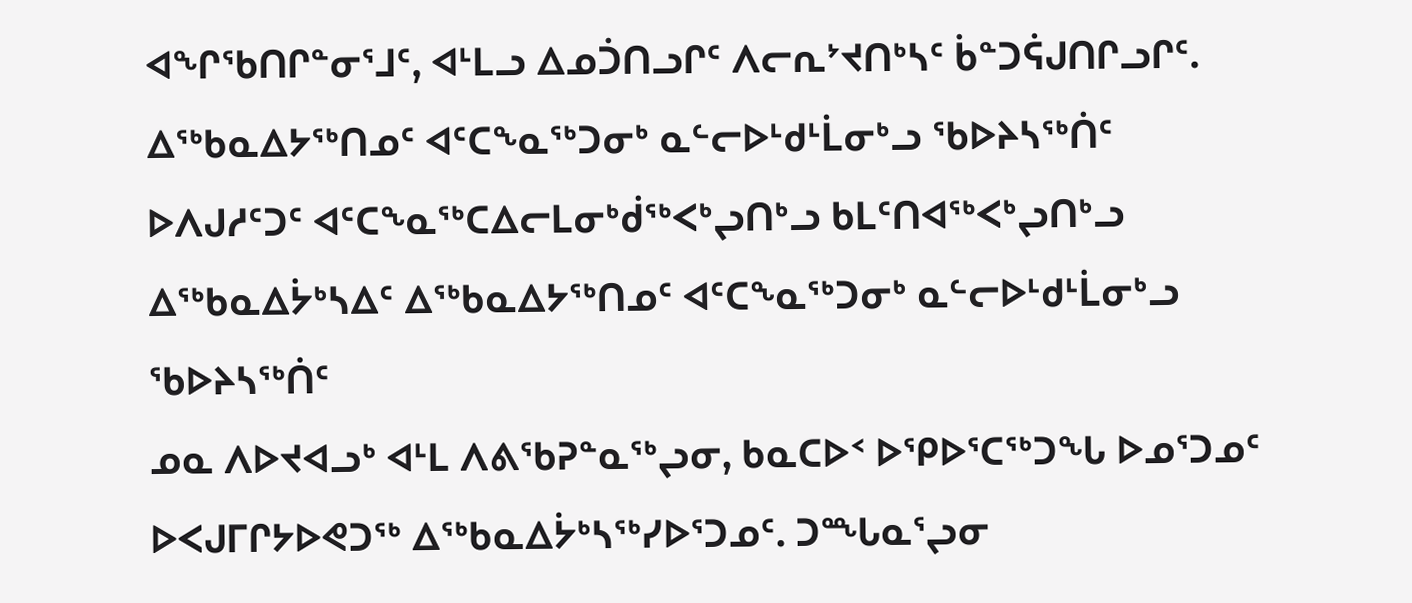ᐊᖏᖃᑎᒋᓐᓂᕐᒧᑦ, ᐊᒻᒪᓗ ᐃᓄᑑᑎᓗᒋᑦ ᐱᓕᕆᔾᔪᑎᒃᓴᑦ ᑳᓐᑐᕌᒍᑎᒋᓗᒋᑦ.
ᐃᖅᑲᓇᐃᔭᖅᑎᓄᑦ ᐊᑦᑕᖕᓇᖅᑐᓂᒃ ᓇᓪᓕᐅᒻᑯᒻᒫᓂᒃᓗ ᖃᐅᔨᓴᖅᑏᑦ ᐅᐱᒍᓱᑦᑐᑦ ᐊᑦᑕᖕᓇᖅᑕᐃᓕᒪᓂᒃᑰᖅᐸᒃᖢᑎᒃᓗ ᑲᒪᑦᑎᐊᖅᐸᒃᖢᑎᒃᓗ
ᐃᖅᑲᓇᐃᔮᒃᓴᐃᑦ ᐃᖅᑲᓇᐃᔭᖅᑎᓄᑦ ᐊᑦᑕᖕᓇᖅᑐᓂᒃ ᓇᓪᓕᐅᒻᑯᒻᒫᓂᒃᓗ ᖃᐅᔨᓴᖅᑏᑦ
ᓄᓇ ᐱᐅᔪᐊᓗᒃ ᐊᒻᒪ ᐱᕕᖃᕈᓐᓇᖅᖢᓂ, ᑲᓇᑕᐅᑉ ᐅᕿᐅᕐᑕᖅᑐᖓ ᐅᓄᕐᑐᓄᑦ ᐅᐸᒍᒥᒋᔭᐅᕙᑐᖅ ᐃᖅᑲᓇᐃᔮᒃᓴᖅᓯᐅᕐᑐᓄᑦ. ᑐᙵᓇᕐᖢᓂ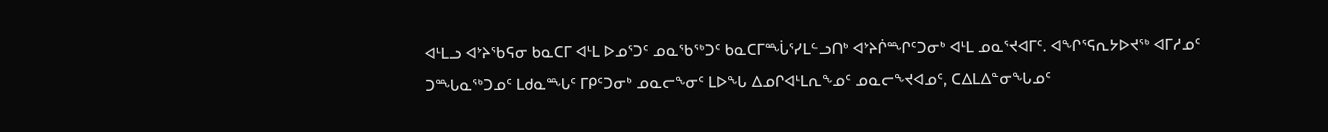ᐊᒻᒪᓗ ᐊᔾᔨᖃᕋᓂ ᑲᓇᑕᒥ ᐊᒻᒪ ᐅᓄᕐᑐᑦ ᓄᓇᖃᖅᑐᑦ ᑲᓇᑕᒥᙶᕐᓯᒪᓪᓗᑎᒃ ᐊᔾᔨᒌᙱᑦᑐᓂᒃ ᐊᒻᒪ ᓄᓇᕐᔪᐊᒥᑦ. ᐊᖏᕐᕋᕆᔭᐅᔪᖅ ᐊᒥᓱᓄᑦ ᑐᙵᓇᖅᑐᓄᑦ ᒪᑯᓇᙵᑦ ᒥᑭᑦᑐᓂᒃ ᓄᓇᓕᖕᓂᑦ ᒪᐅᖓ ᐃᓄᒋᐊᒻᒪᕆᖕᓄᑦ ᓄᓇᓕᖕᔪᐊᓄᑦ, ᑕᐃᒪᐃᓐᓂᖓᓄᑦ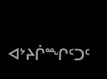ᐊᔾᔨᒌᙱᑦᑐᑦ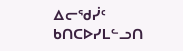ᐃᓕᖁᓰᑦ ᑲᑎᑕᐅᓯᒪᓪᓗᑎ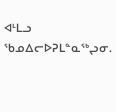ᐊᒻᒪᓗ ᖃᓄᐃᓕᐅᕈᒪᓐᓇᖅᖢᓂ.